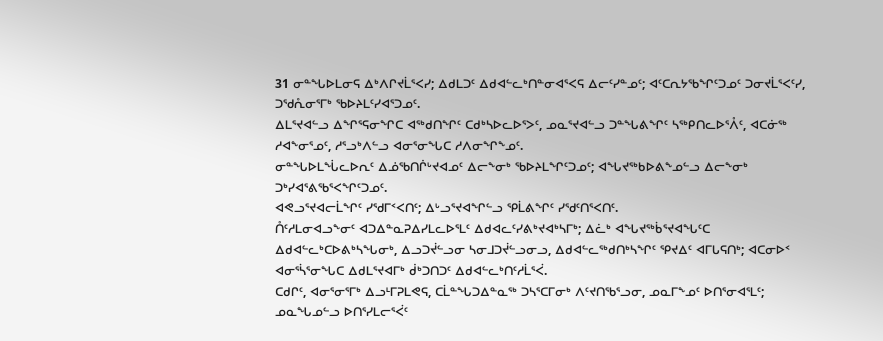31 ᓂᓐᖓᐅᒪᓂᕋ ᐃᒃᐱᒋᔪᒫᕐᐸᓯ; ᐃᑯᒪᑐᑦ ᐃᑯᐊᓪᓚᒃᑎᓐᓂᐊᕐᐸᕋ ᐃᓕᑦᓯᓐᓄᑦ; ᐊᑦᑕᕆᔭᖃᖏᑦᑐᓄᑦ ᑐᓂᔪᒫᕐᐸᑦᓯ, ᑐᖁᕅᓂᕐᒥᒃ ᖃᐅᔨᒪᑦᓯᐊᕐᑐᓄᑦ.
ᐃᒪᕐᔪᐊᓪᓗ ᐃᖏᕐᕋᓂᖏᑕ ᐊᖅᑯᑎᖏᑦ ᑕᑯᒃᓴᐅᓚᐅᕐᐳᑦ, ᓄᓇᕐᔪᐊᓪᓗ ᑐᓐᖓᕕᖏᑦ ᓴᖅᑭᑎᓚᐅᕐᐰᑦ, ᐊᑕᓃᖅ ᓱᐊᖕᓂᕐᓄᑦ, ᓱᕐᓗᒃᐱᓪᓗ ᐊᓂᕐᓂᖓᑕ ᓱᐱᓂᖏᖕᓄᑦ.
ᓂᓐᖓᐅᒪᖔᓚᐅᕆᑦ ᐃᓅᖃᑎᒌᒡᔪᐊᓄᑦ ᐃᓕᖕᓂᒃ ᖃᐅᔨᒪᖏᑦᑐᓄᑦ; ᐊᖓᔪᖅᑲᐅᕕᖕᓄᓪᓗ ᐃᓕᖕᓂᒃ ᑐᒃᓯᐊᕐᕕᖃᕐᐸᖏᑦᑐᓄᑦ.
ᐊᕙᓗᕐᔪᐊᓕᒫᖏᑦ ᓯᖁᒥᑉᐸᑎᑦ; ᐃᒡᓗᕐᔪᐊᖏᓪᓗ ᕿᒫᕕᖏᑦ ᓯᖁᑦᑎᕐᐸᑎᑦ.
ᑍᑦᓱᒪᓂᐊᓗᖕᓂᑦ ᐊᑐᐃᓐᓇᕈᐃᓯᒪᓚᐅᕐᒪᑦ ᐃᑯᐊᓚᑦᓯᕕᒃᔪᐊᒃᓴᒥᒃ; ᐃᓛᒃ ᐊᖓᔪᖅᑳᕐᔪᐊᖓᑦᑕ ᐃᑯᐊᓪᓚᒃᑕᐅᕕᒃᓴᖓᓂᒃ, ᐃᓗᑐᔫᓪᓗᓂ ᓴᓂᒧᑐᔫᓪᓗᓂᓗ, ᐃᑯᐊᓪᓚᖅᑯᑎᒃᓴᖏᑦ ᕿᔪᐃᑦ ᐊᒥᒐᕋᑎᒃ; ᐊᑕᓂᐅᑉ ᐊᓂᕐᓵᕐᓂᖓᑕ ᐃᑯᒪᕐᔪᐊᒥᒃ ᑰᒃᑐᑎᑐᑦ ᐃᑯᐊᓪᓚᒃᑎᑦᓱᒫᕐᐹ.
ᑕᑯᒋᑦ, ᐊᓂᕐᓂᕐᒥᒃ ᐃᓗᒻᒥᕈᒪᕙᕋ, ᑕᒫᓐᖓᑐᐃᓐᓇᖅ ᑐᓴᕐᑕᒥᓂᒃ ᐱᑦᔪᑎᖃᕐᓗᓂ, ᓄᓇᒥᖕᓄᑦ ᐅᑎᕐᓂᐊᕐᒪᑦ; ᓄᓇᖓᓄᓪᓗ ᐅᑎᕐᓯᒪᓕᕐᐹᑦ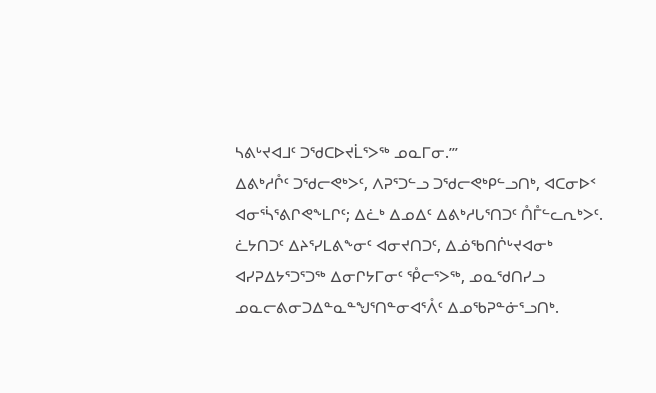ᓴᕕᒡᔪᐊᒧᑦ ᑐᖁᑕᐅᔪᒫᕐᐳᖅ ᓄᓇᒥᓂ.’”
ᐃᕕᒃᓱᒊᑦ ᑐᖁᓕᕙᒃᐳᑦ, ᐱᕈᕐᑐᓪᓗ ᑐᖁᓕᕙᒃᑭᓪᓗᑎᒃ, ᐊᑕᓂᐅᑉ ᐊᓂᕐᓵᕐᕕᒋᕙᖕᒪᒋᑦ; ᐃᓛᒃ ᐃᓄᐃᑦ ᐃᕕᒃᓱᒐᕐᑎᑐᑦ ᑍᒤᓪᓚᕆᒃᐳᑦ.
ᓛᔭᑎᑐᑦ ᐃᔨᕐᓯᒪᕕᖕᓂᑦ ᐊᓂᔪᑎᑐᑦ, ᐃᓅᖃᑎᒌᒡᔪᐊᓂᒃ ᐊᓯᕈᐃᔭᕐᑐᕐᑐᖅ ᐃᓂᒋᔭᒥᓂᑦ ᕾᓕᕐᐳᖅ, ᓄᓇᖁᑎᓯᓗ ᓄᓇᓕᕕᓂᑐᐃᓐᓇᓐᖑᕐᑎᓐᓂᐊᕐᐰᑦ ᐃᓄᖃᕈᓐᓃᕐᓗᑎᒃ.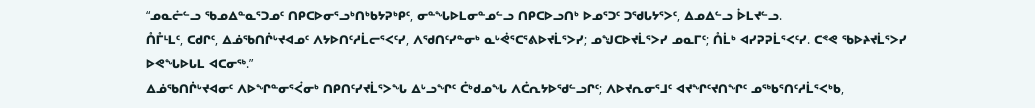“ᓄᓇᓖᓪᓗ ᖃᓄᐃᓐᓇᕐᑐᓄᑦ ᑎᑭᑕᐅᓂᕐᓗᒃᑎᒃᑲᔭᕈᒃᑭᑦ, ᓂᓐᖓᐅᒪᓂᓐᓄᓪᓗ ᑎᑭᑕᐅᓗᑎᒃ ᐅᓄᕐᑐᑦ ᑐᖁᒐᔭᕐᐳᑦ, ᐃᓄᐃᓪᓗ ᐆᒪᔪᓪᓗ.
ᑍᒤᒻᒪᑦ, ᑕᑯᒋᑦ, ᐃᓅᖃᑎᒌᒡᔪᐊᓄᑦ ᐱᔭᐅᑎᑦᓱᒫᓕᕐᐸᑦᓯ, ᐱᖁᑎᑦᓯᓐᓂᒃ ᓇᒡᕚᕐᑕᕐᕕᐅᔪᒫᕐᐳᓯ; ᓄᖑᑕᐅᔪᒫᕐᐳᓯ ᓄᓇᒥᑦ; ᑍᒫᒃ ᐊᓯᕈᕈᒫᕐᐸᑦᓯ. ᑕᕝᕙ ᖃᐅᔨᔪᒫᕐᐳᓯ ᐅᕙᖓᐅᒐᒪ ᐊᑕᓂᖅ.”
ᐃᓅᖃᑎᒌᒡᔪᐊᓂᑦ ᐱᐅᖏᓐᓂᕐᐹᓂᒃ ᑎᑭᑎᑦᓯᔪᒫᕐᐳᖓ ᐃᒡᓗᖏᑦ ᑖᒃᑯᓄᖓ ᐱᑖᕆᔭᐅᖁᓪᓗᒋᑦ; ᐱᐅᔪᕆᓂᕐᒧᑦ ᐊᔪᖏᑦᔪᑎᖏᑦ ᓄᖅᑲᕐᑎᑦᓱᒫᕐᐸᒃᑲ,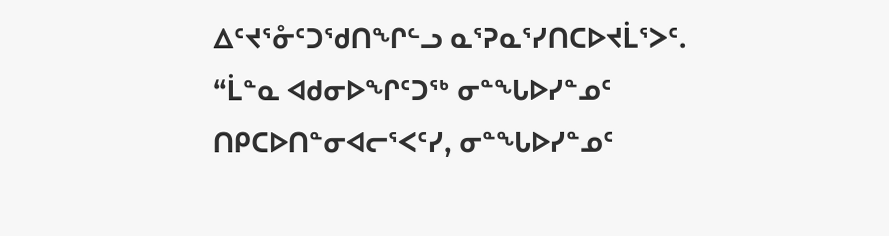ᐃᑦᔪᕐᓁᑦᑐᖁᑎᖏᓪᓗ ᓇᕐᕈᓇᕐᓯᑎᑕᐅᔪᒫᕐᐳᑦ.
“ᒫᓐᓇ ᐊᑯᓂᐅᖏᑦᑐᖅ ᓂᓐᖓᐅᓯᓐᓄᑦ ᑎᑭᑕᐅᑎᓐᓂᐊᓕᕐᐸᑦᓯ, ᓂᓐᖓᐅᓯᓐᓄᑦ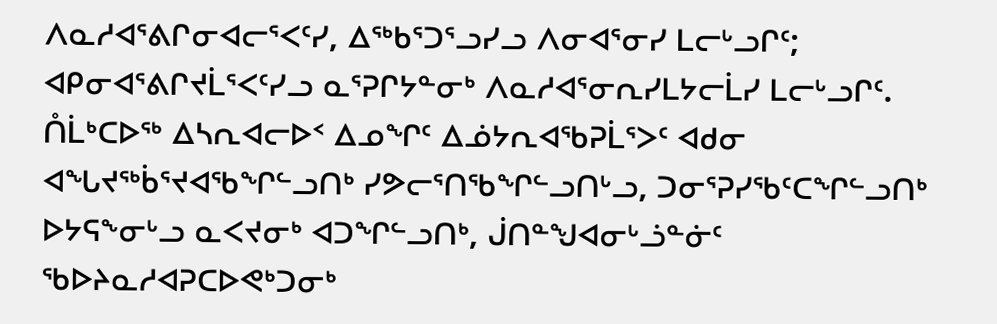ᐱᓇᓱᐊᕐᕕᒋᓂᐊᓕᕐᐸᑦᓯ, ᐃᖅᑲᕐᑐᕐᓗᓯᓗ ᐱᓂᐊᕐᓂᓯ ᒪᓕᒡᓗᒋᑦ; ᐊᑭᓂᐊᕐᕕᒋᔪᒫᕐᐸᑦᓯᓗ ᓇᕐᕈᒋᔭᓐᓂᒃ ᐱᓇᓱᐊᕐᓂᕆᓯᒪᔭᓕᒫᓯ ᒪᓕᒡᓗᒋᑦ.
ᑍᒫᒃᑕᐅᖅ ᐃᓴᕆᐊᓕᐅᑉ ᐃᓄᖏᑦ ᐃᓅᔭᕆᐊᖃᕈᒫᕐᐳᑦ ᐊᑯᓂ ᐊᖓᔪᖅᑳᕐᔪᐊᖃᖏᓪᓗᑎᒃ ᓯᕗᓕᕐᑎᖃᖏᓪᓗᑎᒡᓗ, ᑐᓂᕐᕈᓯᖃᑦᑕᖏᓪᓗᑎᒃ ᐅᔭᕋᖕᓂᒡᓗ ᓇᐸᔪᓂᒃ ᐊᑐᖏᓪᓗᑎᒃ, ᒎᑎᓐᖑᐊᓂᒡᓘᓐᓃᑦ ᖃᐅᔨᓇᓱᐊᕈᑕᐅᕙᒃᑐᓂᒃ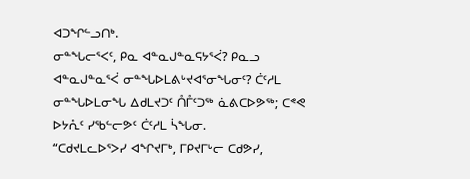ᐊᑐᖏᓪᓗᑎᒃ.
ᓂᓐᖓᓕᕐᐸᑦ, ᑭᓇ ᐊᓐᓇᒍᓐᓇᕋᔭᕐᐹ? ᑭᓇᓗ ᐊᓐᓇᒍᓐᓇᕐᐹ ᓂᓐᖓᐅᒪᕕᒡᔪᐊᕐᓂᖓᓂᑦ? ᑖᑦᓱᒪ ᓂᓐᖓᐅᒪᓂᖓ ᐃᑯᒪᔪᑐᑦ ᑍᒤᑦᑐᖅ ᓈᕕᑕᐅᕗᖅ; ᑕᕝᕙ ᐅᔭᕅᑦ ᓯᖃᓪᓕᕗᑦ ᑖᑦᓱᒪ ᓵᖓᓂ.
“ᑕᑯᔪᒪᓚᐅᕐᐳᓯ ᐊᖏᔪᒥᒃ, ᒥᑭᔪᒥᒡᓕ ᑕᑯᕗᓯ,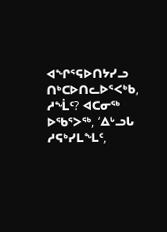ᐊᖏᕐᕋᐅᑎᔭᓯᓗ ᑎᒃᑕᐅᑎᓚᐅᕐᐸᒃᑲ, ᓱᖕᒫᑦ? ᐊᑕᓂᖅ ᐅᖃᕐᐳᖅ, ‘ᐃᒡᓗᒐ ᓱᕋᒃᓯᒪᖕᒪᑦ,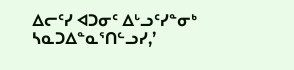ᐃᓕᑦᓯ ᐊᑐᓂᑦ ᐃᒡᓗᑦᓯᓐᓂᒃ ᓴᓇᑐᐃᓐᓇᕐᑎᓪᓗᓯ,’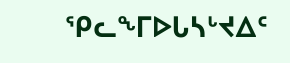ᕿᓚᖕᒥᐅᒐᓴᒡᔪᐃᑦ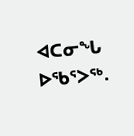ᐊᑕᓂᖓ ᐅᖃᕐᐳᖅ.